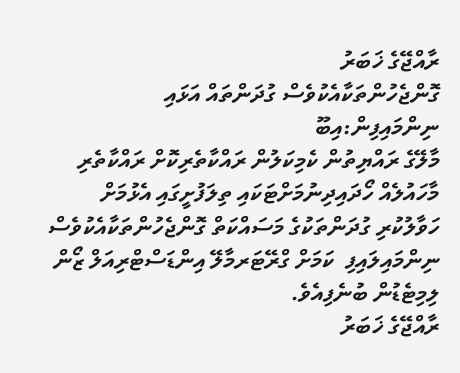ރާއްޖޭގެ ޚަބަރު
ގޮންޖެހުންތަކާއެކުވެސް ގުދަންތައް އަޅައި ނިންމައިފިން:އިބޫ
މާލޭގެ ރައްޔިތުން ކެމިކަލުން ރައްކާތެރިކޮށް ރައްކާތެރި މާހައުލެއް ހޯދައިދިނުމަށްޓަކައި ތިލަފުށީގައި އެޅުމަށް ހަވާލުކުރި ގުދަންތަކުގެ މަސައްކަތް ގޮންޖެހުންތަކާއެކުވެސް ނިންމައިލައިފި  ކަމަށް ގްރޭޓަރމާލޭ އިންޑަސްޓްރިއަލް ޒޯން ލިމިޓެޑުން ބުނެފިއެވެ.
ރާއްޖޭގެ ޚަބަރު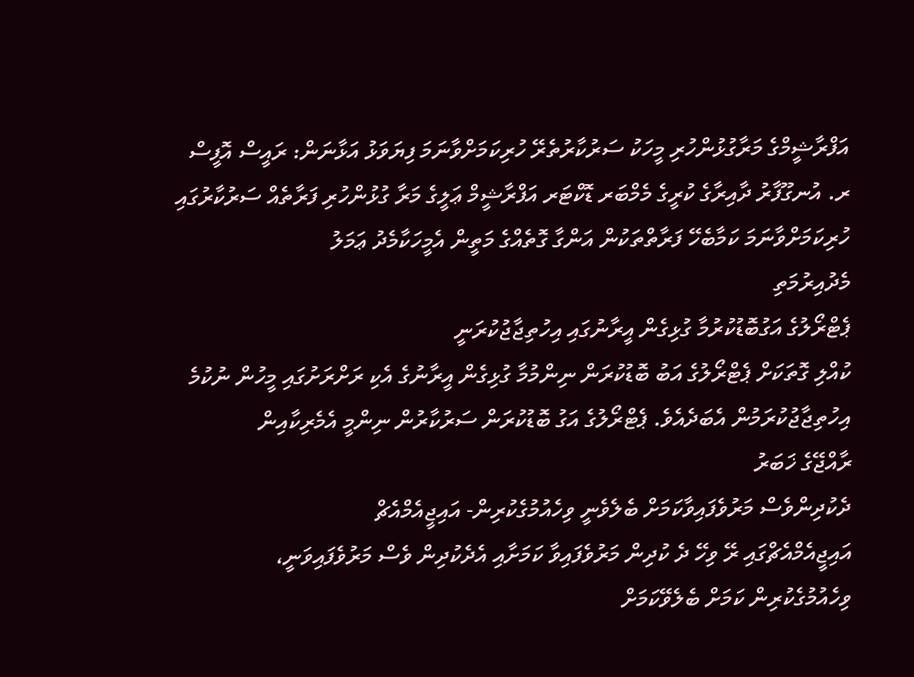އަފްރާޝީމްގެ މަރާގުޅުންހުރި މީހަކު ސަރުކާރުތެރޭ ހުރިކަމަށްވާނަމަ ފިޔަވަޅު އަޅާނަން: ރައީސް އޮފީސް
ރ. އުނގޫފާރު ދާއިރާގެ ކުރީގެ މެމްބަރ ޑޮކްޓަރ އަފްރާޝީމް ޢަލީގެ މަރާ ގުޅުންހުރި ފަރާތެއް ސަރުކާރުގައި ހުރިކަމަށްވާނަމަ ކަމާބެހޭ ފަރާތްތަކުން އަންގާ ގޮތެއްގެ މަތީން އެމީހަކާމެދު ޢަމަލު
މެދުއިރުމަތި
ޕެޓްރޯލުގެ އަގުބޮޑުކުރުމާ ގުޅިގެން އީރާނުގައި އިހުތިޖާޖުކުރަނީ
ކުއްލި ގޮތަކަށް ޕެޓްރޯލުގެ އަބު ބޮޑުކުރަން ނިންމުމާ ގުޅިގެން އީރާނުގެ އެކި ރަށްރަށުގައި މީހުން ނުކުމެ އިހުތިޖާޖުކުރަމުން އެބަދެއެވެ. ޕެޓްރޯލުގެ އަގު ބޮޑުކުރަން ސަރުކާރުން ނިންމީ އެމެރިކާއިން
ރާއްޖޭގެ ޚަބަރު
ދެކުދިންވެސް މަރުވެފައިވާކަމަށް ބެލެވެނީ ވިހެއުމުގެކުރިން- އައިޖީއެމްއެޗް
އައިޖީއެމްއެޗްގައި ރޭ ވިހޭ ދެ ކުދިން މަރުވެފައިވާ ކަމަށާއި އެދެކުދިން ވެސް މަރުވެފައިވަނީ، ވިހެއުމުގެކުރިން ކަމަށް ބެލެވޭކަމަށް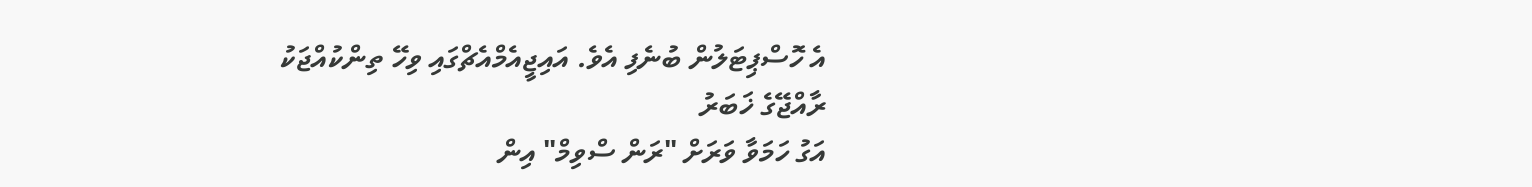އެ ހޮސްޕިޓަލުން ބުނެފި އެވެ. އައިޖީއެމްއެޗްގައި ވިހޭ ތިންކުއްޖަކު
ރާއްޖޭގެ ޚަބަރު
އަގު ހަމަވާ ވަރަށް "ރަން ސްވިމް" އިން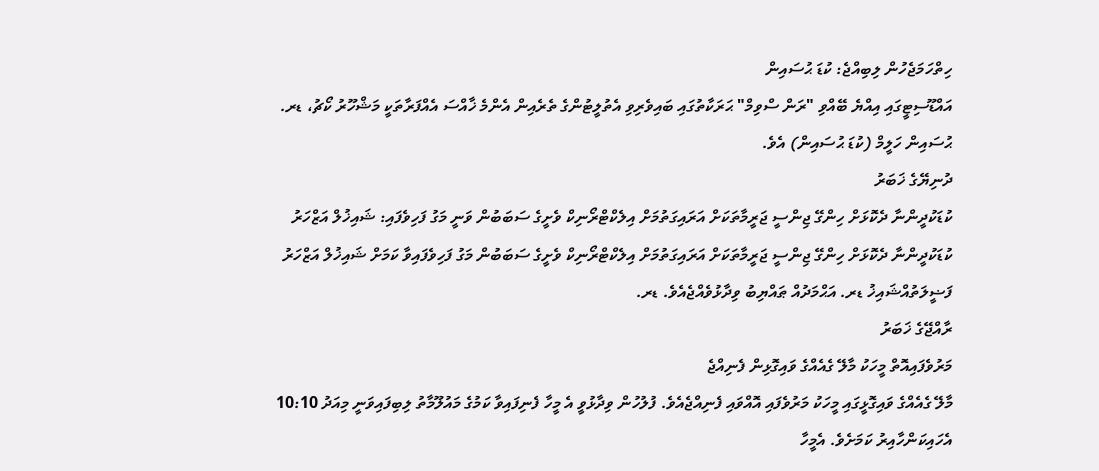ހިތްހަމަޖެހުން ލިބިއްޖެ: ކުޑަ ޙުސައިން
އައްޑޫސިޓީގައި އިއްޔެ ބޭއްވި "ރަން ސްވިމް" ޙަރަކާތުގައި ބައިވެރިވި އެތުލީޓުންގެ ތެރެއިން އެންމެ ޚާއްސަ އެއްފަރާތަކީ މަޝްހޫރު ކޯޗު، ޑރ. ޙުސައިން ހަލީމް (ކުޑަ ޙުސައިން) އެވެ.
ދުނިޔޭގެ ޚަބަރު
ކުޑަކުދީންނާ ދެކޮޅަށް ހިންގޭ ޖިންސީ ޖަރީމާތަކަށް އަރައިގަތުމަށް އިލެކްޓްރޯނިކް ވެށީގެ ސަބަބުން ވަނީ މަގު ފަހިވެފައި: ޝައިޚުލް އަޒްހަރު
ކުޑަކުދީންނާ ދެކޮޅަށް ހިންގޭ ޖިންސީ ޖަރީމާތަކަށް އަރައިގަތުމަށް އިލެކްޓްރޯނިކް ވެށީގެ ސަބަބުން މަގު ފަހިވެފައިވާ ކަމަށް ޝައިޚުލް އަޒްހަރު ފަޟީލަތުއްޝައިޚު ޑރ. އަޙްމަދުއް ޠައްޔިބު ވިދާޅުވެއްޖެއެވެ. ޑރ.
ރާއްޖޭގެ ޚަބަރު
މަރުވެފައިއޮތް މީހަކު މާލޭ ގެއެއްގެ ވައިގޮޅިން ފެނިއްޖެ
މާލޭ ގެއެއްގެ ވައިގޮޅީގައި މީހަކު މަރުވެފައި އޮއްވައި ފެނިއްޖެއެވެ. ފުލުހުން ވިދާޅުވީ އެ މީހާ ފެނިފައިވާ ކަމުގެ މައުލޫމާތު ލިބިފައިވަނީ މިއަދު 10:10 އެހައިކަންހާއިރު ކަމަށެވެ. އެމީހާ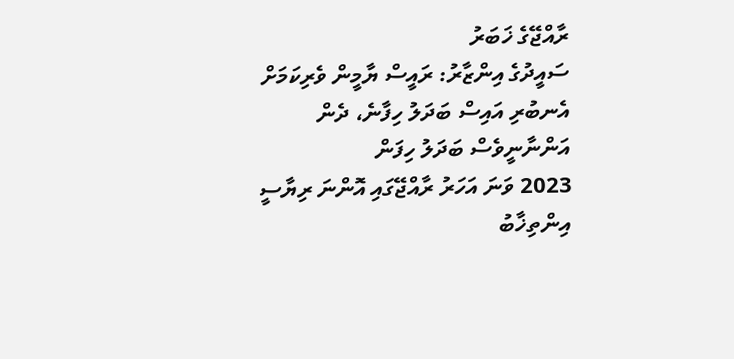ރާއްޖޭގެ ޚަބަރު
ސައީދުގެ އިންޒާރު: ރައީސް ޔާމީން ވެރިކަމަށް އެނބުރި އައިސް ބަދަލު ހިފާނެ، ދެން އަންނާނީވެސް ބަދަލު ހިފަން
2023 ވަނަ އަހަރު ރާއްޖޭގައި އޮންނަ ރިޔާސީ އިންތިޚާބު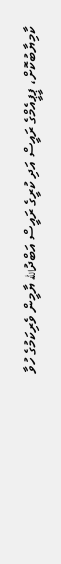ކާމިޔާބުކޮށް، ޕީޕީއެމްގެ ރައީސް އަދި ކުރީގެ ރައީސް އަބްދުالله ޔާމީން ވެރިކަމުގެ ހުވާ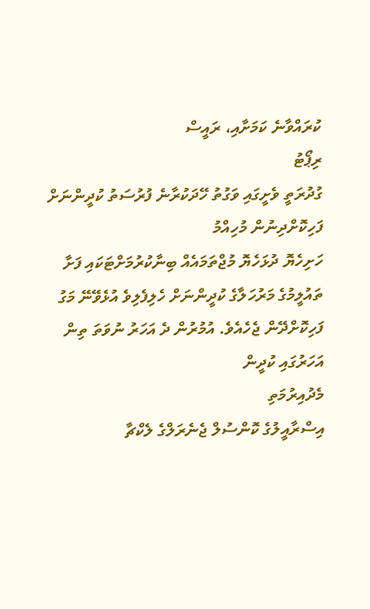ކުރައްވާނެ ކަމަށާއި، ރައީސް
ރިޕޯޓު
ގުދުރަތީ ވެށީގައި ވަގުތު ހޭދަކުރާނެ ފުރުސަތު ކުދީންނަށް ފަހިކޮށްދިނުން މުހިއްމު
ހަށިހެޔޮ ދުޅަހެޔޮ މުޖްތަމައެއް ބިނާކުރުމަށްޓަކައި ފަށާ ތައުލީމުގެ މަރުހަލާގެ ކުދީންނަށް ހެލިފެލިވެ އުޅެވޭނޭ މަގު ފަހިކޮށްދޭން ޖެހެއެވެ. އުމުރުން ދެ އަހަރު ނުވަތަ ތިން އަހަރުގައި ކުދީން
މެދުއިރުމަތި
އިސްރާއީލުގެ ކޮންސުލް ޖެނެރަލްގެ ލެކްޗާ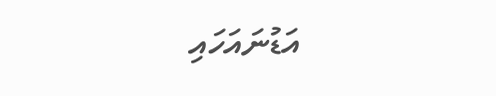އަޑުނައަހައި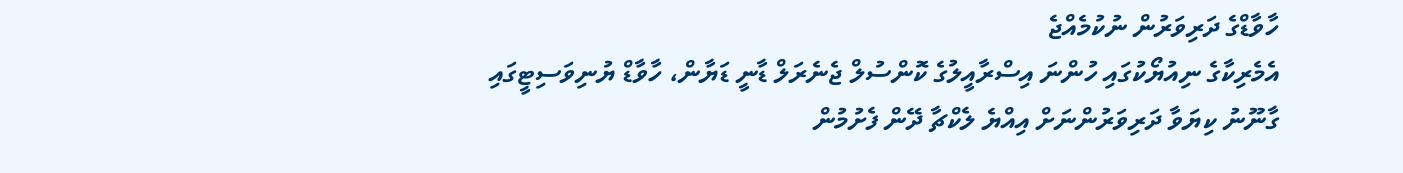ހާވާޑްގެ ދަރިވަރުން ނުކުމެއްޖެ
އެމެރިކާގެ ނިއުޔޯކުގައި ހުންނަ އިސްރާއީލުގެ ކޮންސުލް ޖެނެރަލް ޑާނީ ޑަޔާން، ހާވާޑް ޔުނިވަސިޓީގައި ގާނޫނު ކިޔަވާ ދަރިވަރުންނަށް އިއްޔެ ލެކްޗާ ދޭން ފެށުމުން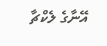އޭނާގެ ލެކްޗާ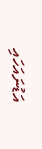އަޑުނައަހައި